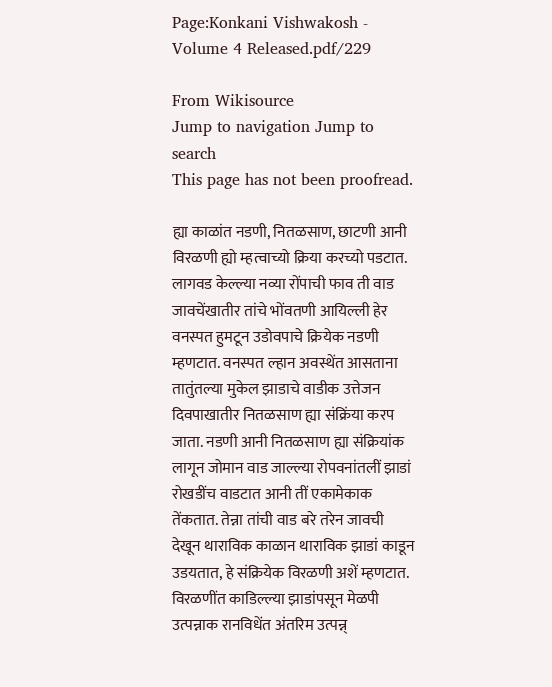Page:Konkani Vishwakosh - Volume 4 Released.pdf/229

From Wikisource
Jump to navigation Jump to search
This page has not been proofread.

ह्या काळांत नडणी, नितळसाण, छाटणी आनी विरळणी ह्यो म्हत्वाच्यो क्रिया करच्यो पडटात. लागवड केल्ल्या नव्या रोंपाची फाव ती वाड जावचेंखातीर तांचे भोंवतणी आयिल्ली हेर वनस्पत हुमटून उडोवपाचे क्रियेक नडणी म्हणटात. वनस्पत ल्हान अवस्थेंत आसताना तातुंतल्या मुकेल झाडाचे वाडीक उत्तेजन दिवपाखातीर नितळसाण ह्या संक्रिंया करप जाता. नडणी आनी नितळसाण ह्या संक्रियांक लागून जोमान वाड जाल्ल्या रोपवनांतलीं झाडां रोखडींच वाडटात आनी तीं एकामेकाक तेंकतात. तेन्ना तांची वाड बरे तरेन जावची देखून थाराविक काळान थाराविक झाडां काडून उडयतात, हे संक्रियेक विरळणी अशें म्हणटात. विरळणींत काडिल्ल्या झाडांपसून मेळपी उत्पन्नाक रानविधेंत अंतरिम उत्पन्न्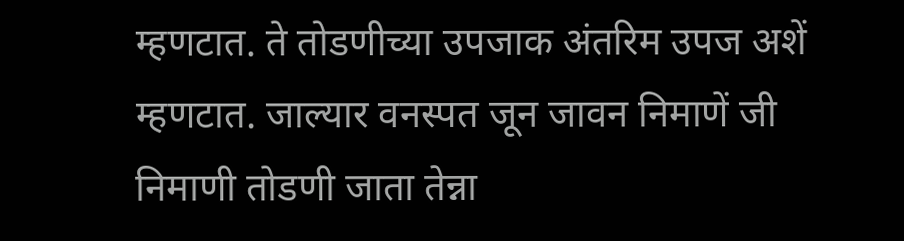म्हणटात. ते तोडणीच्या उपजाक अंतरिम उपज अशें म्हणटात. जाल्यार वनस्पत जून जावन निमाणें जी निमाणी तोडणी जाता तेन्ना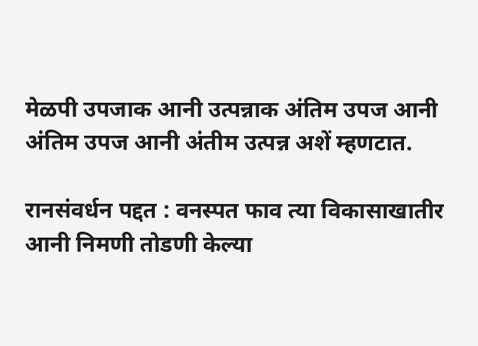मेळपी उपजाक आनी उत्पन्नाक अंतिम उपज आनी अंतिम उपज आनी अंतीम उत्पन्न अशें म्हणटात.

रानसंवर्धन पद्दत : वनस्पत फाव त्या विकासाखातीर आनी निमणी तोडणी केल्या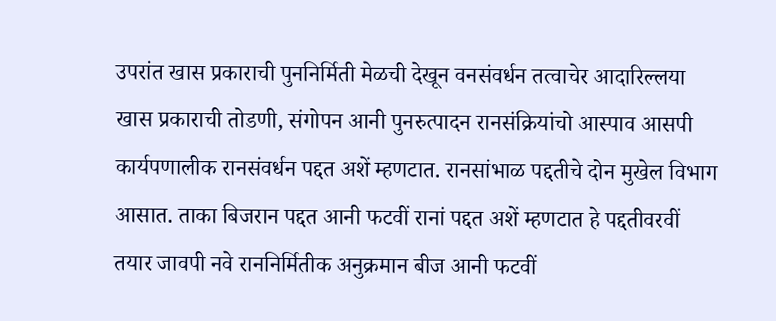उपरांत खास प्रकाराची पुननिर्मिती मेळची देखून वनसंवर्धन तत्वाचेर आदारिल्लया खास प्रकाराची तोडणी, संगोपन आनी पुनरुत्पादन रानसंक्रियांचो आस्पाव आसपी कार्यपणालीक रानसंवर्धन पद्दत अशें म्हणटात. रानसांभाळ पद्दतीचे दोन मुखेल विभाग आसात. ताका बिजरान पद्दत आनी फटवीं रानां पद्दत अशें म्हणटात हे पद्दतीवरवीं तयार जावपी नवे राननिर्मितीक अनुक्रमान बीज आनी फटवीं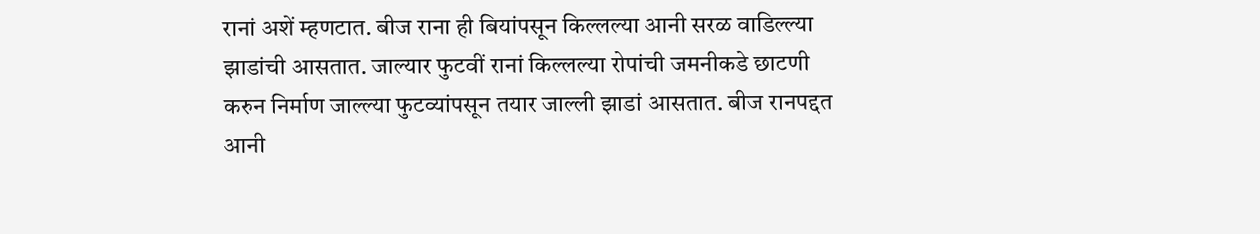रानां अशें म्हणटात. बीज राना ही बियांपसून किल्लल्या आनी सरळ वाडिल्ल्या झाडांची आसतात. जाल्यार फुटवीं रानां किल्लल्या रोपांची जमनीकडे छाटणी करुन निर्माण जाल्ल्या फुटव्यांपसून तयार जाल्ली झाडां आसतात. बीज रानपद्दत आनी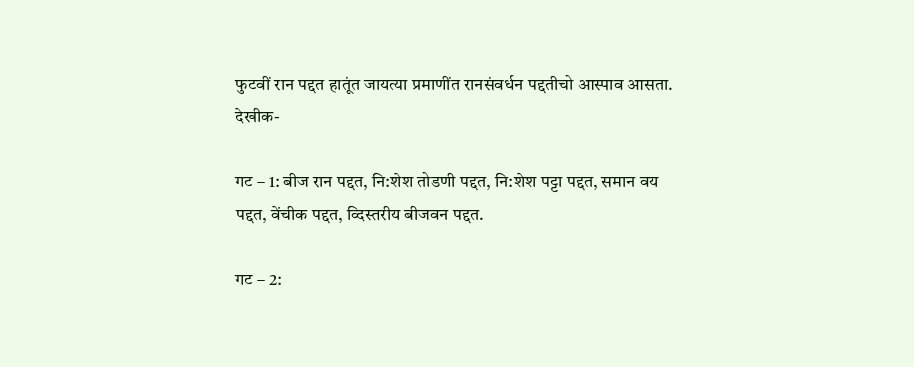फुटवीं रान पद्दत हातूंत जायत्या प्रमाणींत रानसंवर्धन पद्दतीचो आस्पाव आसता. देखीक-

गट – 1: बीज रान पद्दत, नि:शेश तोडणी पद्दत, नि:शेश पट्टा पद्दत, समान वय पद्दत, वेंचीक पद्दत, व्दिस्तरीय बीजवन पद्दत.

गट – 2: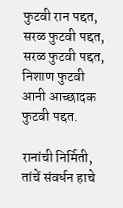फुटवी रान पद्दत, सरळ फुटवी पद्दत, सरळ फुटवी पद्दत, निशाण फुटवी आनी आच्छादक फुटवी पद्दत.

रानांची निर्मिती, तांचें संवर्धन हाचे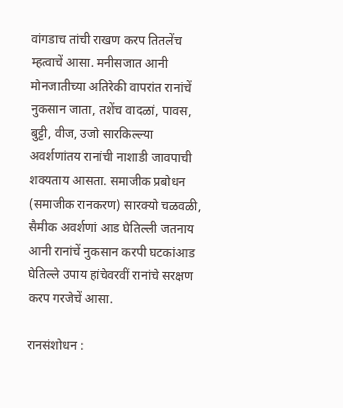वांगडाच तांची राखण करप तितलेंच म्हत्वाचें आसा. मनीसजात आनी मोनजातीच्या अतिरेकी वापरांत रानांचें नुकसान जाता, तशेंच वादळां, पावस, बुट्टी, वीज, उजो सारकिल्ल्या अवर्शणांतय रानांची नाशाडी जावपाची शक्यताय आसता. समाजीक प्रबोधन (समाजीक रानकरण) सारक्यो चळवळी, सैमीक अवर्शणां आड घेतिल्ली जतनाय आनी रानांचें नुकसान करपी घटकांआड घेतिल्ले उपाय हांचेवरवीं रानांचे सरक्षण करप गरजेचें आसा.

रानसंशोधन :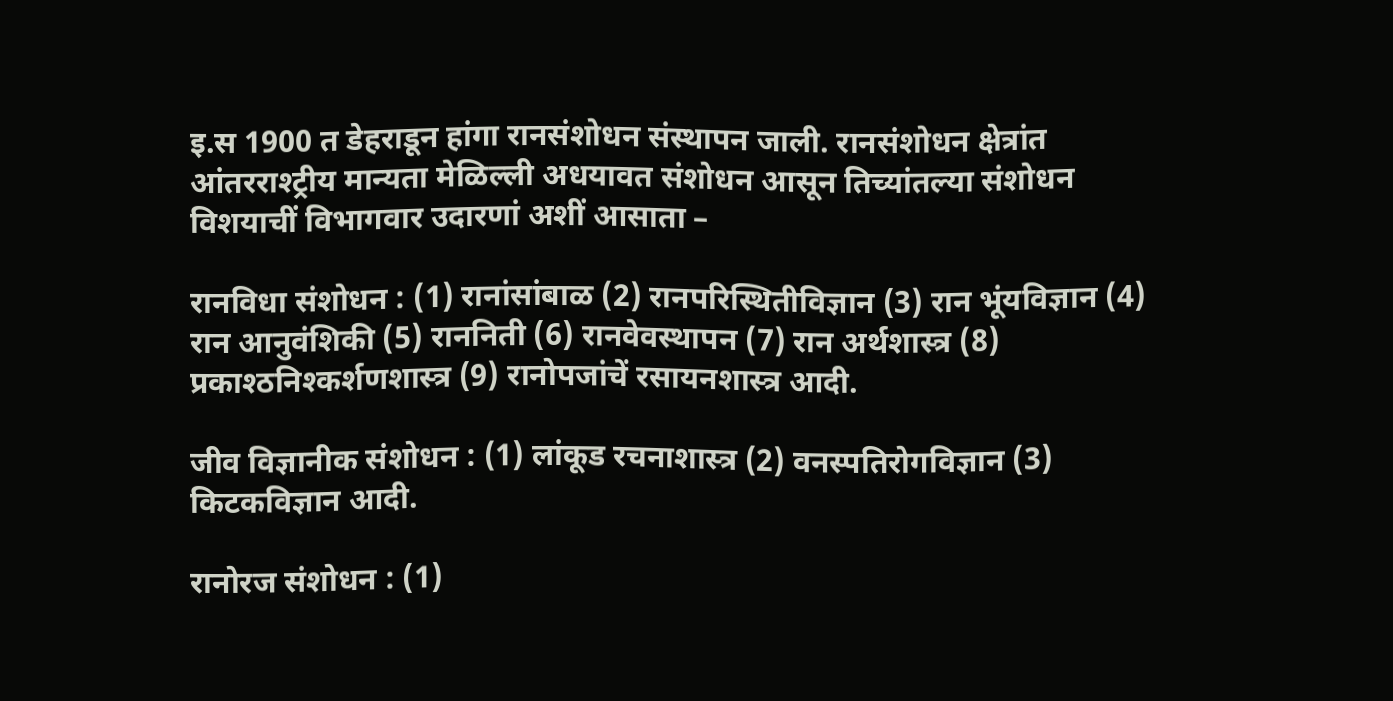इ.स 1900 त डेहराडून हांगा रानसंशोधन संस्थापन जाली. रानसंशोधन क्षेत्रांत आंतरराश्ट्रीय मान्यता मेळिल्ली अधयावत संशोधन आसून तिच्यांतल्या संशोधन विशयाचीं विभागवार उदारणां अशीं आसाता –

रानविधा संशोधन : (1) रानांसांबाळ (2) रानपरिस्थितीविज्ञान (3) रान भूंयविज्ञान (4) रान आनुवंशिकी (5) राननिती (6) रानवेवस्थापन (7) रान अर्थशास्त्र (8) प्रकाश्ठनिश्कर्शणशास्त्र (9) रानोपजांचें रसायनशास्त्र आदी.

जीव विज्ञानीक संशोधन : (1) लांकूड रचनाशास्त्र (2) वनस्पतिरोगविज्ञान (3) किटकविज्ञान आदी.

रानोरज संशोधन : (1)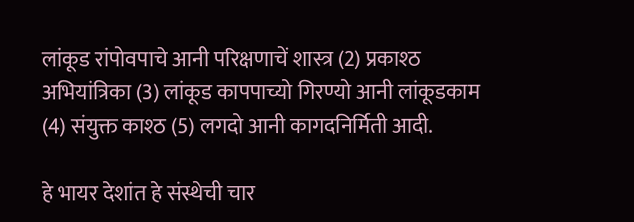लांकूड रांपोवपाचे आनी परिक्षणाचें शास्त्र (2) प्रकाश्ठ अभियांत्रिका (3) लांकूड कापपाच्यो गिरण्यो आनी लांकूडकाम (4) संयुक्त काश्ठ (5) लगदो आनी कागदनिर्मिती आदी.

हे भायर देशांत हे संस्थेची चार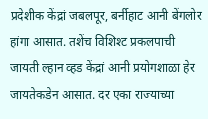प्रदेशीक केंद्रां जबलपूर, बर्नीहाट आनी बेंगलोर हांगा आसात. तशेंच विशिश्ट प्रकलपाची जायती ल्हान व्हड केंद्रां आनी प्रयोगशाळा हेर जायतेकडेन आसात. दर एका राज्याच्या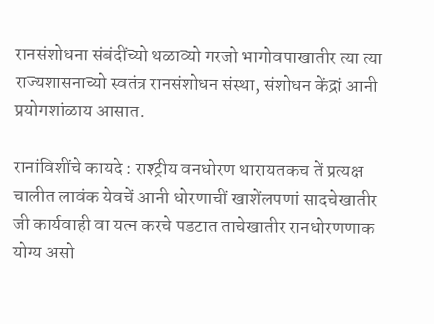रानसंशोधना संबंदींच्यो थळाव्यो गरजो भागोवपाखातीर त्या त्या राज्यशासनाच्यो स्वतंत्र रानसंशोधन संस्था, संशोधन केंद्रां आनी प्रयोगशांळाय आसात.

रानांविशींचे कायदे : राश्ट्रीय वनधोरण थारायतकच तें प्रत्यक्ष चालीत लावंक येवचें आनी धोरणाचीं खाशेंलपणां सादचेखातीर जी कार्यवाही वा यत्न करचे पडटात ताचेखातीर रानधोरणणाक योग्य असो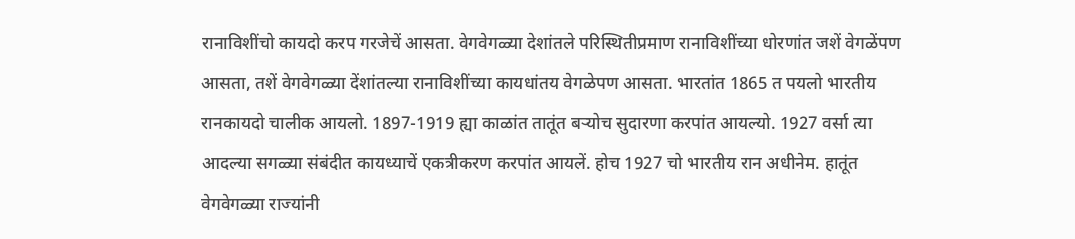रानाविशींचो कायदो करप गरजेचें आसता. वेगवेगळ्या देशांतले परिस्थितीप्रमाण रानाविशींच्या धोरणांत जशें वेगळेंपण आसता, तशें वेगवेगळ्या देंशांतल्या रानाविशींच्या कायधांतय वेगळेपण आसता. भारतांत 1865 त पयलो भारतीय रानकायदो चालीक आयलो. 1897-1919 ह्या काळांत तातूंत बऱ्योच सुदारणा करपांत आयल्यो. 1927 वर्सा त्या आदल्या सगळ्या संबंदीत कायध्याचें एकत्रीकरण करपांत आयलें. होच 1927 चो भारतीय रान अधीनेम. हातूंत वेगवेगळ्या राज्यांनी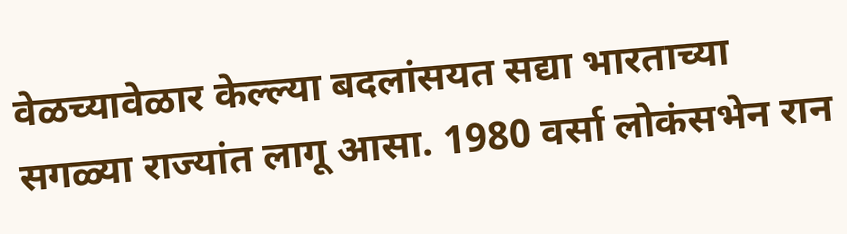वेळच्यावेळार केल्ल्या बदलांसयत सद्या भारताच्या सगळ्या राज्यांत लागू आसा. 1980 वर्सा लोकंसभेन रान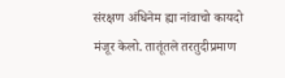संरक्षण अंधिनेम ह्या नांवाचो कायदो मंजूर केलो. तातूंतले तरतुदीप्रमाण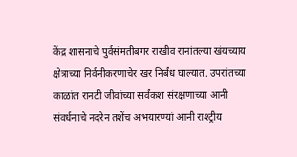केंद्र शासनाचे पुर्वसंमतीबगर राखीव रानांतल्या खंयच्याय क्षेत्राच्या निर्वनीकरणाचेर खर निर्बंध घाल्यात. उपरांतच्या काळांत रानटी जीवांच्या सर्वंकश संरक्षणाच्या आनी संवर्धनाचे नदरेन तशेंच अभयारण्यां आनी राश्ट्रीय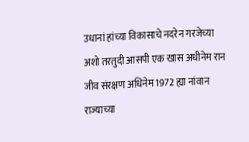उधानां हांच्या विकासाचे नदरेन गरजेच्या अशो तरतुदी आसपी एक खास अधीनेम रान जीव संरक्षण अधिनेम 1972 ह्या नांवान राज्याच्या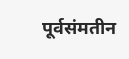पूर्वसंमतीन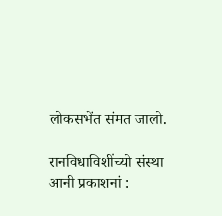लोकसभेंत संमत जालो.

रानविधाविशींच्यो संस्था आनी प्रकाशनां :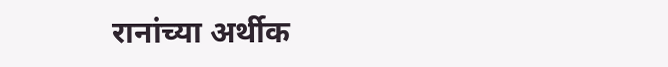रानांच्या अर्थीक